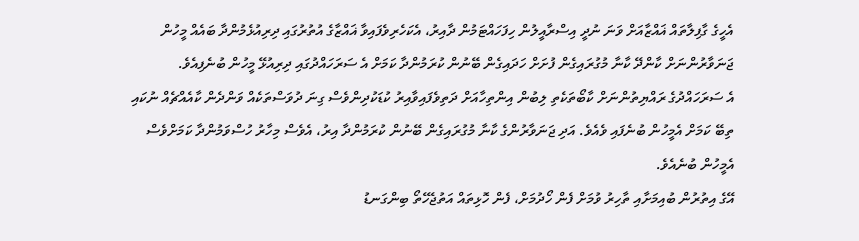އެހީގެ ގާފިލާތައް ޣައްޒާއަށް ވަނަ ނުދީ އިސްރާއީލުން ހިފަހައްޓަމުން ދާއިރު، އެކަހެރިވެފައިވާ ޣައްޒާގެ އުތުރުގައި ދިރިއުޅެމުންދާ ބައެއް މީހުން ޖަނަވާރުންނަށް ކާންދޭ ކާނާ މުގުރައިގެން ފުށަށް ހަދައިގެން ބޭނުން ކުރަމުންދާ ކަމަށް އެ ސަރަހައްދުގައި ދިރިއުޅޭ މީހުން ބުނެފިއެވެ.
އެ ސަރަހައްދުގެ ރައްޔިތުންނަށް ކާބޯތަކެތި ލިބުން އިންތިހާއަށް ދަތިވެފައިވާއިރު ކުޑަކުދިންވެސް ގިނަ ދުވަސްތަކެއް ވަންދެން ކާއެއްޗެއް ނުކައި ތިބޭ ކަމަށް އެމީހުން ބުނެފައި ވެއެވެ. އަދި ޖަނަވާރުންގެ ކާނާ މުގުރައިގެން ބޭނުން ކުރަމުންދާ އިރު، އެވެސް މިހާރު ހުސްވަމުންދާ ކަމަށްވެސް އެމީހުން ބުނެއެވެ.
އޭގެ އިތުރުން ބުއިމަށާއި ތާހިރު ވުމަށް ފެން ހޯދުމަށް، ފެން ހޮޅިތައް އަތުޖެހޭތޯ ބިންގަނޑު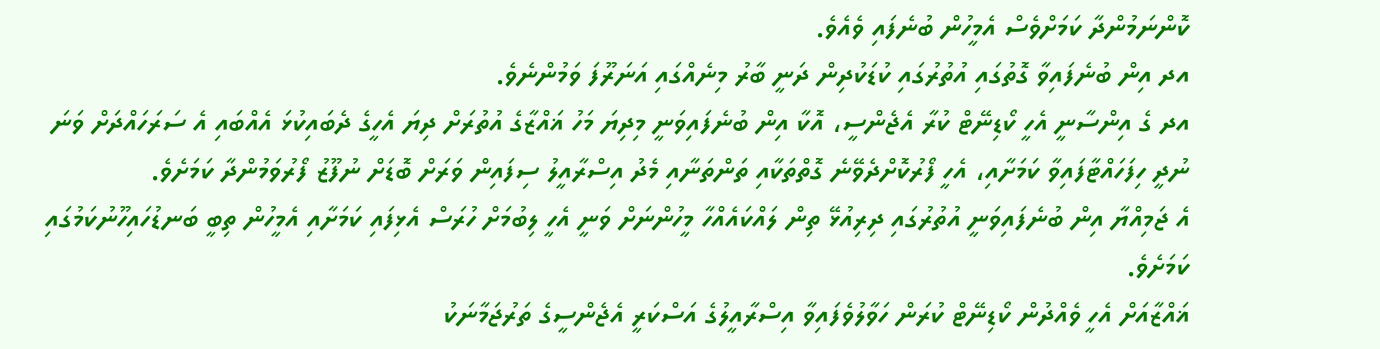ކޮންނަމުންދާ ކަމަށްވެސް އެމީހުން ބުނެފައި ވެއެވެ.
އދ އިން ބުނެފައިވާ ގޮތުގައި އުތުރުގައި ކުޑަކުދިން ދަނީ ބާރު މިނެއްގައި އަނަރޫފަ ވަމުންނެވެ.
އދ ގެ އިންސާނީ އެހީ ކޯޑިނޭޓް ކުރާ އެޖެންސީ، އޮކާ އިން ބުނެފައިވަނީ މިދިޔަ މަހު ޣައްޒާގެ އުތުރަށް ދިޔަ އެހީގެ ދެބައިކުޅަ އެއްބައި އެ ސަރަހައްދަށް ވަނަ ނުދީ ހިފަހައްޓާފައިވާ ކަމަށާއި، އެހީ ފޯރުކޮށްދެވޭނެ ގޮތްތަކާއި ތަންތަނާއި މެދު އިސްރާއީލު ސިފައިން ވަރަށް ބޮޑަށް ނުފޫޒު ފޯރުވަމުންދާ ކަމަށެވެ.
އެ ޖަމިއްޔާ އިން ބުނެފައިވަނީ އުތުރުގައި ދިރިއުޅޭ ތިން ލައްކައެއްހާ މީހުންނަށް ވަނީ އެހީ ލިބުމަށް ހުރަސް އެޅިފައި ކަމަށާއި އެމީހުން ތިބީ ބަނޑުހައިހޫނުކަމުގައި ކަމަށެވެ.
ޣައްޒާއަށް އެހީ ވެއްދުން ކޯޑިނޭޓް ކުރަން ހަވާލުވެފައިވާ އިސްރާއީލުގެ އަސްކަރީ އެޖެންސީގެ ތަރުޖަމާނަކު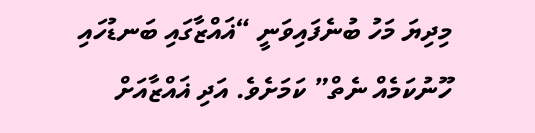މިދިޔަ މަހު ބުނެފައިވަނީ “ޣައްޒާގައި ބަނޑުހައި ހޫނުކަމެއް ނެތް” ކަމަށެވެ. އަދި ޣައްޒާއަށް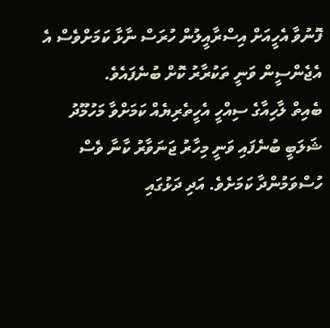ފޮނުވާ އެހީއަށް އިސްރާއީލުން ހުރަސް ނާޅާ ކަމަށްވެސް އެ އެޖެންސީން ވަނީ ތަކުރާރު ކޮށް ބުނެފައެވެ.
ބެއިތް ލާހިއާގެ ސިއްހީ އެހީތެރިޔެއް ކަމަށްވާ މަހުމޫދު ޝަލަބީ ބުނެފައި ވަނީ މިހާރު ޖަނަވާރު ކާނާ ވެސް ހުސްވަމުންދާ ކަމަށެވެ. އަދި ދަޅުގައި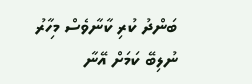ބަންދު ކުރި ކާނާވެސް މިހާރު ނުލިބޭ ކަމަށް އޭނާ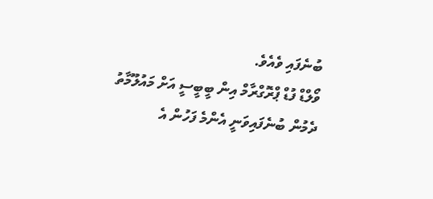ބުނެފައި ވެއެވެ.
ވޯލްޑް ފުޑް ޕްރޮގްރާމް އިން ބީބީސީ އަށް މައުލޫމާތު ދެމުން ބުނެފައިވަނީ އެންމެ ފަހުން އެ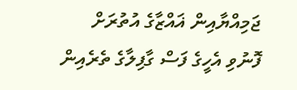ޖަމިއްޔާއިން ޣައްޒާގެ އުތުރަށް ފޮނުވި އެހީގެ ފަސް ގާފިލާގެ ތެރެއިން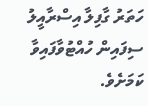ހަތަރު ގާފިލާ އިސްރާއީލު ސިފައިން ހުއްޓުވާފައިވާ ކަމަށެވެ.